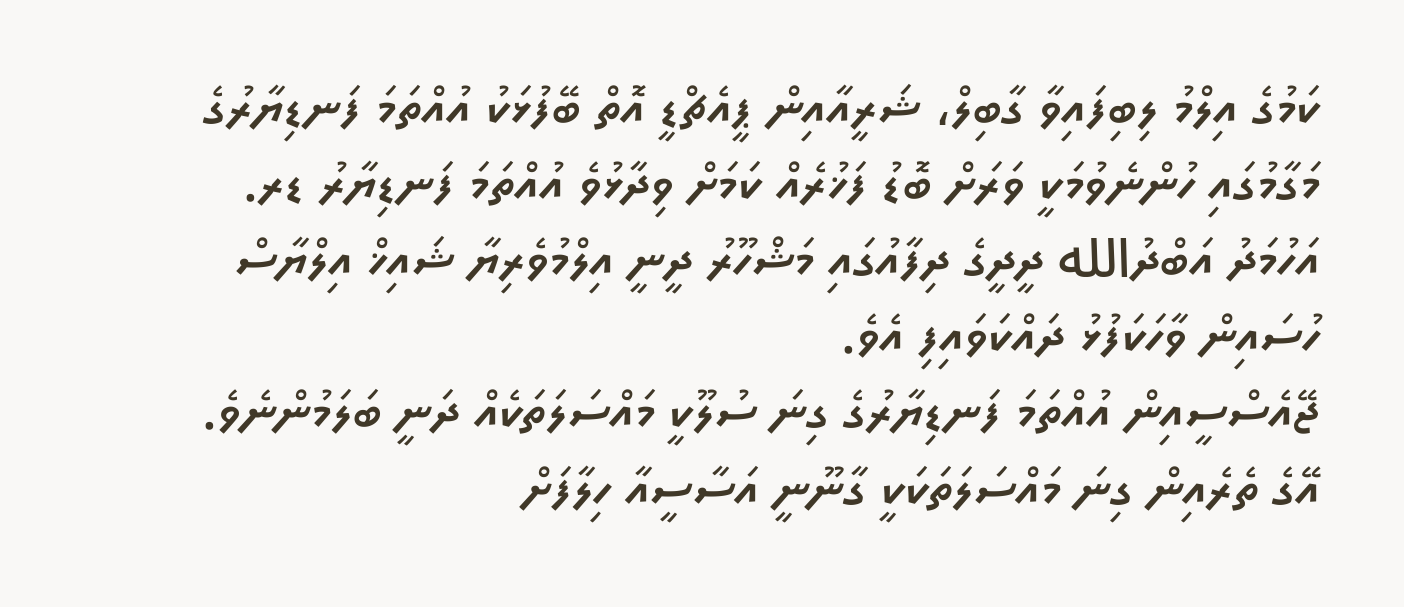ކަމުގެ އިލްމު ލިބިފައިވާ ގާބިލް، ޝަރީއާއިން ޕީއެޗްޑީ އޮތް ބޭފުޅަކު އުއްތަމަ ފަނޑިޔާރުގެ މަގާމުގައި ހުންނެވުމަކީ ވަރަށް ބޮޑު ފަޚުރެއް ކަމަށް ވިދާޅުވެ އުއްތަމަ ފަނޑިޔާރު ޑރ. އަހުމަދު އަބްދުالله ދީދީގެ ދިފާއުގައި މަޝްހޫރު ދީނީ އިލްމުވެރިޔާ ޝައިޚް އިލްޔާސް ހުސައިން ވާހަކަފުޅު ދައްކަވައިފި އެވެ.
ޖޭއެސްސީއިން އުއްތަމަ ފަނޑިޔާރުގެ ގިނަ ސުލޫކީ މައްސަލަތަކެއް ދަނީ ބަލަމުންނެވެ. އޭގެ ތެރެއިން ގިނަ މައްސަލަތަކަކީ ގާނޫނީ އަސާސީއާ ހިލާފަށް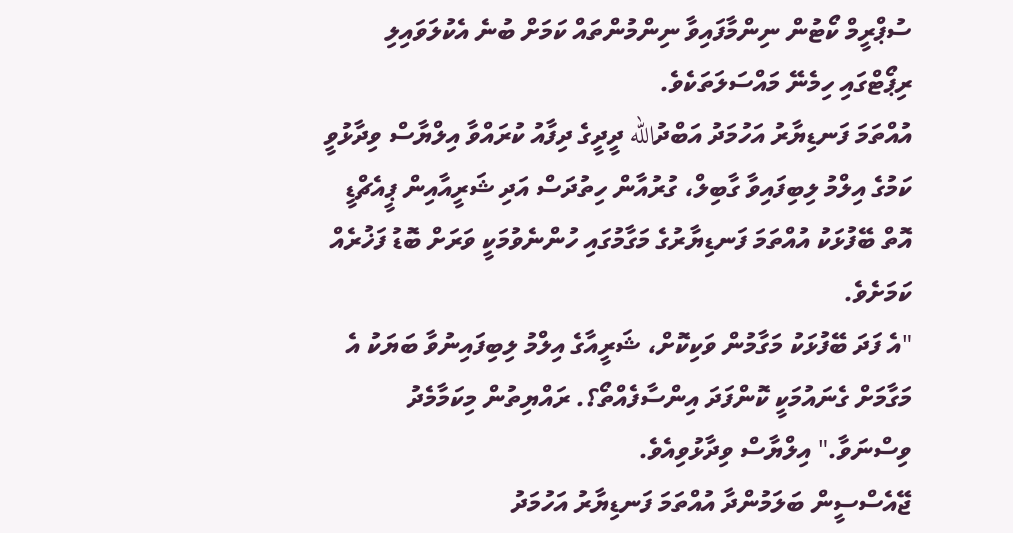ސުޕްރީމް ކޯޓުން ނިންމާފައިވާ ނިންމުންތައް ކަމަށް ބުނެ އެކުލަވައިލި ރިޕޯޓްގައި ހިމެނޭ މައްސަލަތަކެވެ.
އުއްތަމަ ފަނޑިޔާރު އަހުމަދު އަބްދުالله ދީދީގެ ދިފާއު ކުރައްވާ އިލްޔާސް ވިދާޅުވީ ކަމުގެ އިލްމު ލިބިފައިވާ ގާބިލް، ގުރުއާން ހިތުދަސް އަދި ޝަރީއާއިން ޕީއެޗްޑީ އޮތް ބޭފުޅަކު އުއްތަމަ ފަނޑިޔާރުގެ މަގާމުގައި ހުންނެވުމަކީ ވަރަށް ބޮޑު ފަޚުރެއް ކަމަށެވެ.
"އެ ފަދަ ބޭފުޅަކު މަގާމުން ވަކިކޮށް، ޝަރީއާގެ އިލްމު ލިބިފައިނުވާ ބަޔަކު އެ މަގާމަށް ގެނައުމަކީ ކޮންފަދަ އިންސާފެއްތޯ؟. ރައްޔިތުން މިކަމާމެދު ވިސްނަވާ." އިލްޔާސް ވިދާޅުވިއެވެ.
ޖޭއެސްސީން ބަލަމުންދާ އުއްތަމަ ފަނޑިޔާރު އަހުމަދު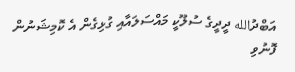އަބްދުالله ދީދީގެ ސުލޫކީ މައްސަލައާއި ގުޅިގެން އެ ކޮމިޝަނުން ފޮނުވި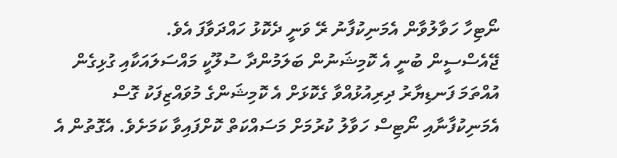ނޯޓިހާ ހަވާލުވާން އެމަނިކުފާނު ރޭ ވަނީ ދެކޮޅު ހައްދަވާފަ އެވެ.
ޖޭއެސްސީން ބުނީ އެ ކޮމިޝަނުން ބަލަމުންދާ ސުލޫކީ މައްސަލައަކާއި ގުޅިގެން އުއްތަމަ ފަނޑިޔާރު ދިރިއުޅުއްވާ ގެކޮޅަށް އެ ކޮމިޝަންގެ މުވައްޒިފަކު ގޮސް އެމަނިކުފާނާއި ނޯޓިސް ހަވާލު ކުރުމަށް މަސައްކަތް ކޮށްފައިވާ ކަމަށެވެ. އެގޮތުން އެ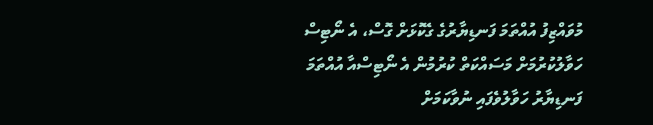މުވައްޒިފު އުއްތަމަ ފަނޑިޔާރުގެ ގެކޮޅަށް ގޮސް، އެ ނޯޓިސް ހަވާލުކުރުމަށް މަސައްކަތް ކުރުމުން އެ ނޯޓިސްއާ އުއްތަމަ ފަނޑިޔާރު ހަވާލުވެފައި ނުވާކަމަށް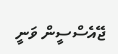ޖޭއެސްސީން ވަނީ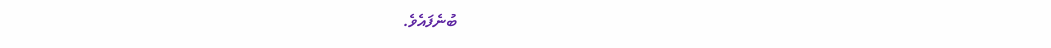ބުނެފައެވެ.